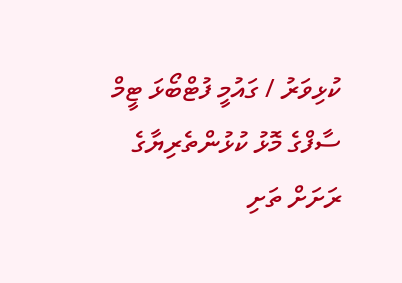ކުޅިވަރު / ގައުމީ ފުޓްބޯޅަ ޓީމް
ސާފްގެ މޮޅު ކުޅުންތެރިޔާގެ ރަށަށް ތަށި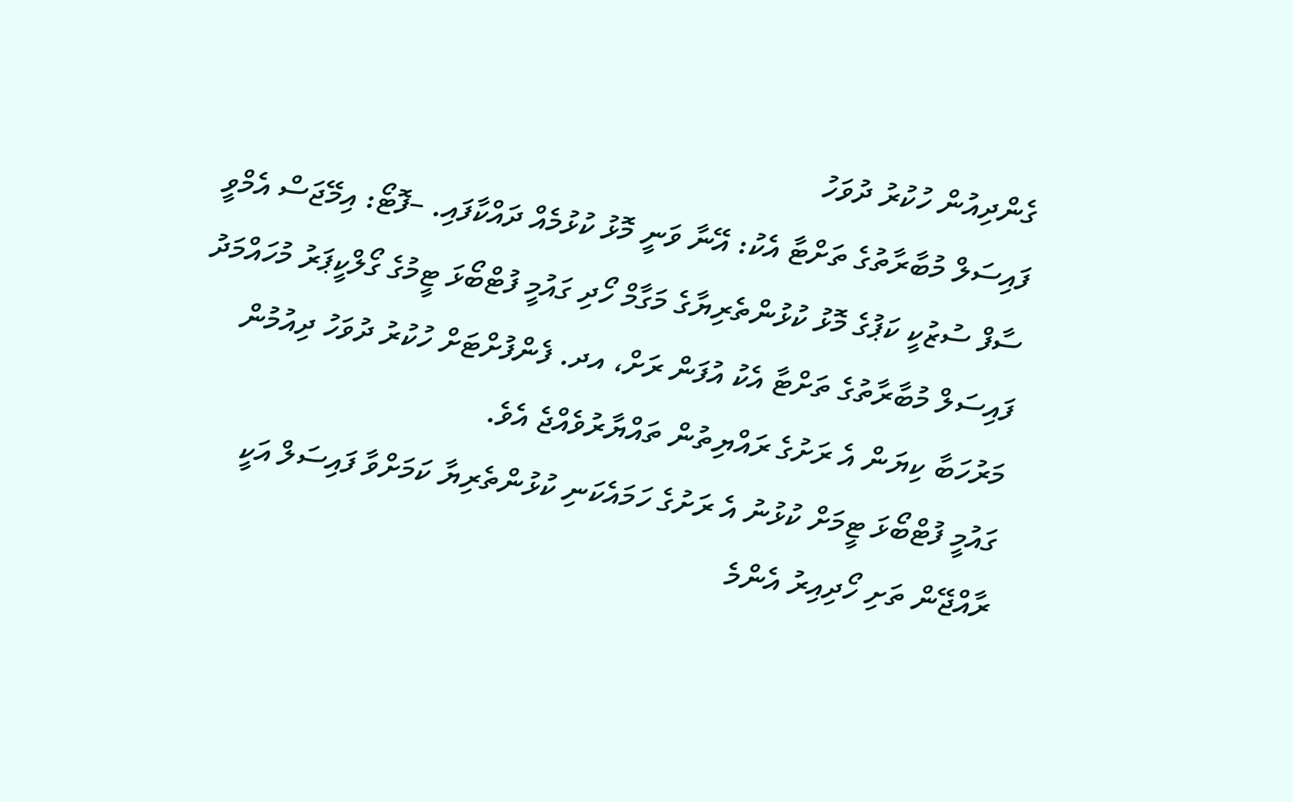ގެންދިއުން ހުކުރު ދުވަހު
ފައިސަލް މުބާރާތުގެ ތަށްޓާ އެކު: އޭނާ ވަނީ މޮޅު ކުޅުމެއް ދައްކާފައި. –ފޮޓޯ: އިމޭޖަސް އެމްވީ
ސާފް ސުޒުކީ ކަޕުގެ މޮޅު ކުޅުންތެރިޔާގެ މަގާމް ހޯދި ގައުމީ ފުޓްބޯޅަ ޓީމުގެ ގޯލްކީޕަރު މުހައްމަދު ފައިސަލް މުބާރާތުގެ ތަށްޓާ އެކު އުފަން ރަށް، އދ. ފެންފުށްޓަށް ހުކުރު ދުވަހު ދިއުމުން މަރުހަބާ ކިޔަން އެ ރަށުގެ ރައްޔިތުން ތައްޔާރުވެއްޖެ އެވެ.
ގައުމީ ފުޓްބޯޅަ ޓީމަށް ކުޅުނު އެ ރަށުގެ ހަމައެކަނި ކުޅުންތެރިޔާ ކަމަށްވާ ފައިސަލް އަކީ ރާއްޖޭން ތަށި ހޯދިއިރު އެންމެ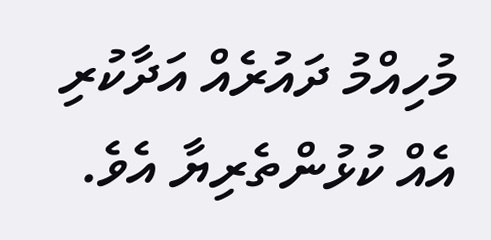މުހިއްމު ދައުރެއް އަދާކުރި އެއް ކުޅުންތެރިޔާ އެވެ.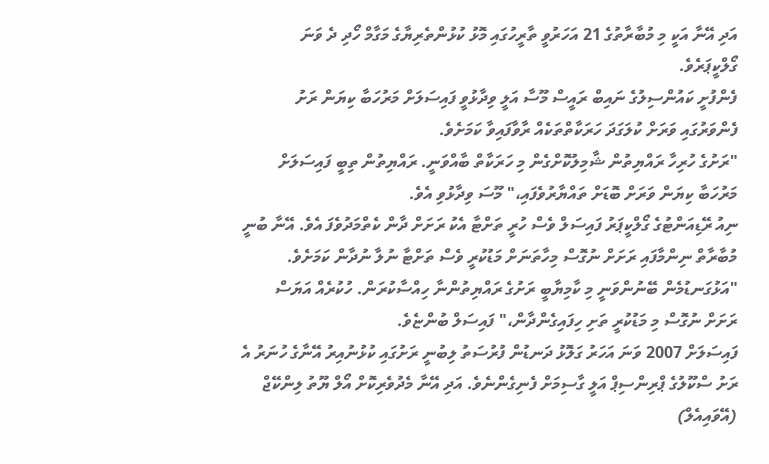އަދި އޭނާ އަކީ މި މުބާރާތުގެ 21 އަހަރުވީ ތާރީހުގައި މޮޅު ކުޅުންތެރިޔާގެ މަގާމް ހޯދި ދެ ވަނަ ގޯލްކީޕަރެވެ.
ފެންފުށީ ކައުންސިލުގެ ނައިބް ރައީސް މޫސާ އަލީ ވިދާޅުވީ ފައިސަލަށް މަރުހަބާ ކިޔަން ރަށު ފެންވަރުގައި ވަރަށް ކުލަގަދަ ހަރަކާތްތަކެއް ރާވާފައިވާ ކަމަށެވެ.
"ރަށުގެ ހުރިހާ ރައްޔިތުން ޝާމިލުކޮށްގެން މި ހަރަކާތް ބާއްވަނީ. ރައްޔިތުން ތިބީ ފައިސަލަށް މަރުހަބާ ކިޔަން ވަރަށް ބޮޑަށް ތައްޔާރުވެފައި،" މޫސަ ވިދާޅުވި އެވެ.
ނިއު ރޭޑިއަންޓުގެ ގޯލްކީޕަރު ފައިސަލް ވެސް ހުރީ ތަށްޓާ އެކު ރަށަށް ދާން ކެތްމަދުވެފަ އެވެ. އޭނާ ބުނީ މުބާރާތް ނިންމާފައި ރަށަށް ނުގޮސް މިހާތަނަށް މަޑުކުރީ ވެސް ތަށްޓާ ނުލާ ނުދާން ކަމަށެވެ.
"އަޅުގަނޑުމެން ބޭނުންވަނީ މި ކާމިޔާބީ ރަށުގެ ރައްޔިތުންނާ ހިއްސާކުރަން. ހުކުރެއް އަޔަސް ރަށަށް ނުގޮސް މި މަޑުކުރީ ތަށި ހިފައިގެންދާން،" ފައިސަލް ބުންޏެވެ.
ފައިސަލަށް 2007 ވަނަ އަހަރު ގަލޮޅު ދަނޑުން ފުރުސަތު ލިބުނީ ރަށުގައި ކުޅުނުއިރު އޭނާގެ ހުނަރު އެ ރަށު ސްކޫލުގެ ޕްރިންސިޕް އަލީ ގާސިމަށް ފެނިގެންނެވެ. އަދި އޭނާ މެދުވެރިކޮށް އޯލް ޔޫތު ލިންކޭޖް (އޭވައިއެލް)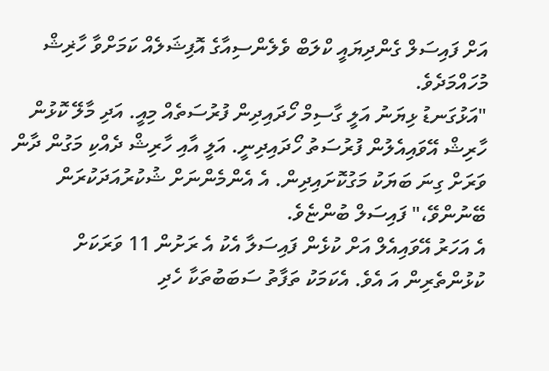އަށް ފައިސަލް ގެންދިޔައީ ކްލަބް ވެލެންސިއާގެ އޮފިޝަލެއް ކަމަށްވާ ހާޜިޝް މުހައްމަދެވެ.
"އަޅުގަނޑު ޅިޔަނު އަލީ ގާސިމް ހޯދައިދިން ފުރުސަތެއް މިއީ. އަދި މާލޭ ކޮޅުން ހާރިޝް އޭވައިއެލުން ފުރުސަތު ހޯދައިދިނީ. އަލީ އާއި ހާރިޝް ދެއްކި މަގުން ދާން ވަރަށް ގިނަ ބަޔަކު މަގުކޮށައިދިން. އެ އެންމެންނަށް ޝުކުރުއަދަކުރަން ބޭނުންވޭ،" ފައިސަލް ބުންޏެވެ.
އެ އަހަރު އޭވައިއެލް އަށް ކުޅެން ފައިސަލާ އެކު އެ ރަށުން 11 ވަރަކަށް ކުޅުންތެރިން އަ އެވެ. އެކަމަކު ތަފާތު ސަބަބުތަކާ ހެދި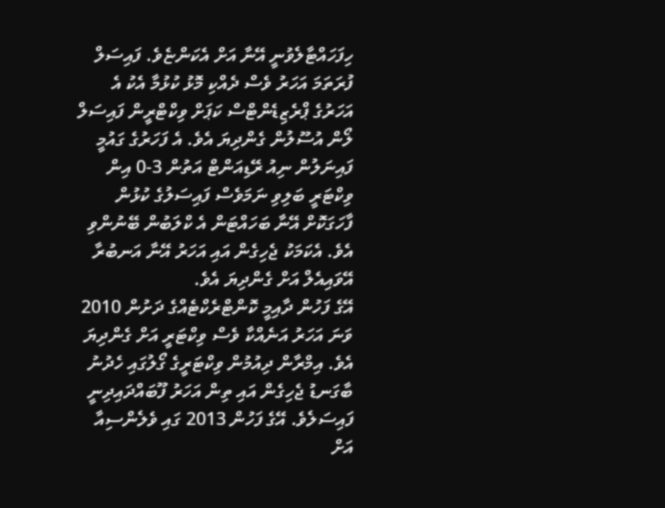ހިފަހައްޓާލެވުނީ އޭނާ އަށް އެކަންޏެވެ. ފައިސަލް ފުރަތަމަ އަހަރު ވެސް ދެއްކި މޮޅު ކުޅުމާ އެކު އެ އަހަރުގެ ޕްރެޒިޑެންޓްސް ކަޕަށް ވިކްޓްރީން ފައިސަލް ލޯން އުސޫލުން ގެންދިޔަ އެވެ. އެ ފަހަރުގެ ގައުމީ ފައިނަލުން ނިއު ރޭޑިއަންޓް އަތުން 3-0 އިން ވިކްޓަރީ ބަލިވި ނަމަވެސް ފައިސަލުގެ ކުޅުން ފާހަގަކޮށް އޭނާ ބަހައްޓަން އެ ކްލަބުން ބޭނުންވި އެވެ. އެކަމަކު ޖެހިގެން އައި އަހަރު އޭނާ އަނބުރާ އޭވައިއެލް އަށް ގެންދިޔަ އެވެ.
އޭގެ ފަހުން ދާއިމީ ކޮންޓްރެކްޓެއްގެ ދަށުން 2010 ވަނަ އަހަރު އަނެއްކާ ވެސް ވިކްޓަރީ އަށް ގެންދިޔަ އެވެ. އިމްރާން ދިއުމުން ވިކްޓަރީގެ ގޯލުގައި ހެދުނު ބާގަނޑު ޖެހިގެން އައި ތިން އަހަރު ފޫބައްދައިދިނީ ފައިސަލެވެ. އޭގެ ފަހުން 2013 ގައި ވެލެންސިއާ އަށް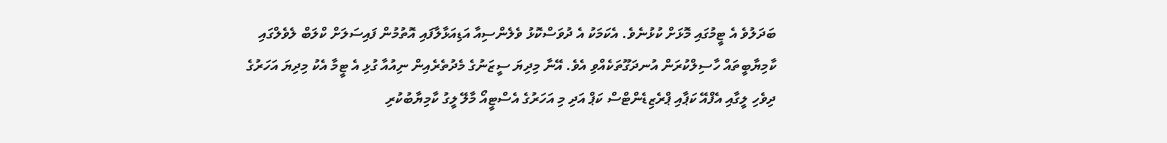ބަދަލުވެ އެ ޓީމުގައި މޮޅަށް ކުޅުނެވެ. އެކަމަކު އެ ދުވަސްކޮޅު ވެލެންސިއާ އަޑިއަޅާލާފައި އޮތުމުން ފައިސަލަށް ކްލަބް ލެވެލްގައި ކާމިޔާބީތައް ހާސިލްކުރަން އުނދަގޫތަކެއްވި އެވެ. އޭނާ މިދިޔަ ސީޒަނުގެ މެދުތެރެއިން ނިއުއާ ގުޅި އެ ޓީމާ އެކު މިދިޔަ އަހަރުގެ ދިވެހި ލީގާއި އެފްއޭ ކަޕާއި ޕްރެޒިޑެންޓްސް ކަޕް އަދި މި އަހަރުގެ އެސްޓީއޯ މާލޭ ލީގު ކާމިޔާބުކުރި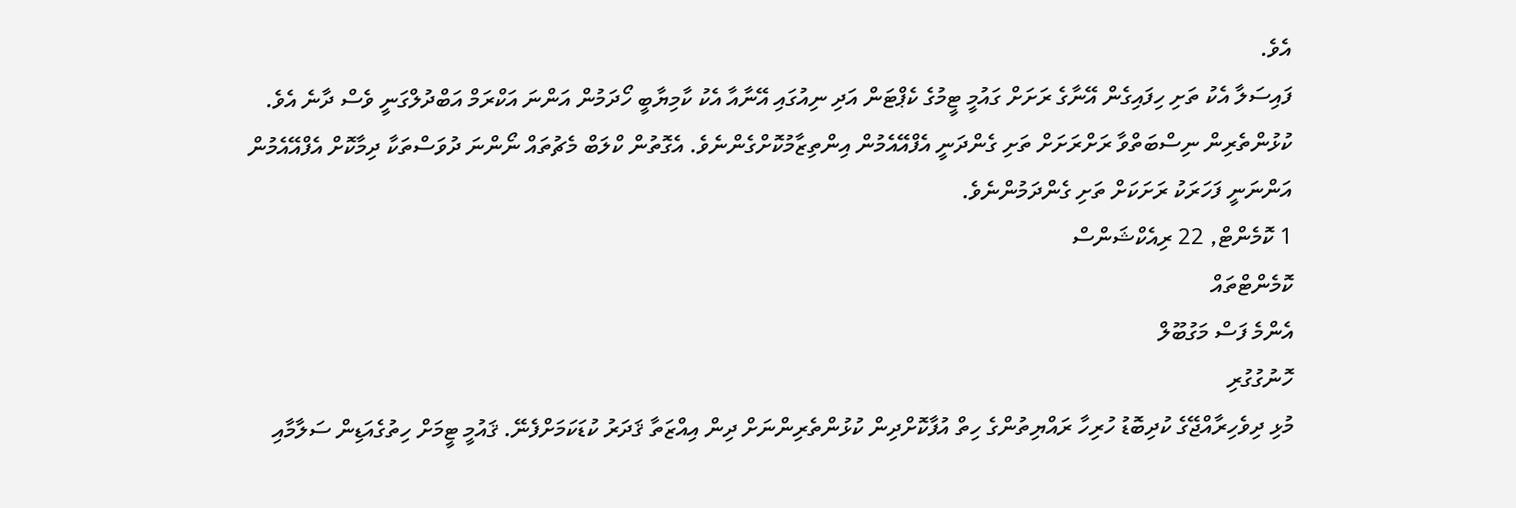އެވެ.
ފައިސަލާ އެކު ތަށި ހިފައިގެން އޭނާގެ ރަށަށް ގައުމީ ޓީމުގެ ކެޕްޓަން އަދި ނިއުގައި އޭނާއާ އެކު ކާމިޔާބީ ހޯދަމުން އަންނަ އަކްރަމް އަބްދުލްގަނީ ވެސް ދާނެ އެވެ. ކުޅުންތެރިން ނިސްބަތްވާ ރަށްރަށަށް ތަށި ގެންދަނީ އެފްއޭއެމުން އިންތިޒާމުކޮށްގެންނެވެ. އެގޮތުން ކްލަބް މެޗުތައް ނޯންނަ ދުވަސްތަކާ ދިމާކޮށް އެފްއޭއެމުން އަންނަނީ ފަހަރަކު ރަށަކަށް ތަށި ގެންދަމުންނެވެ.
1 ކޮމެންޓް, 22 ރިއެކްޝަންސް
ކޮމެންޓްތައް
އެންމެ ފަސް މަގުބޫލް
ހޮނުގުގުރި
މުޅި ދިވެހިރާއްޖޭގެ ކުދިބޮޑު ހުރިހާ ރައްޔިތުންގެ ހިތް އުފާކޮށްދިން ކުޅުންތެރިންނަށް ދިން އިއްޒަތާ ޤަދަރު ކުޑަކަމަށްފެނޭ. ޤައުމީ ޓީމަށް ހިތުގެއަޑިން ސަލާމާއި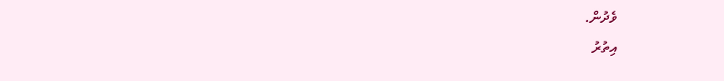ވެދުން.
އިތުރު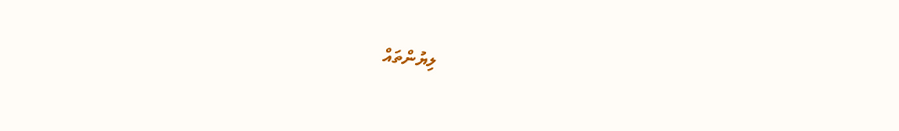ލިޔުންތައް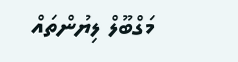މަގްބޫލް ލިޔުންތައް